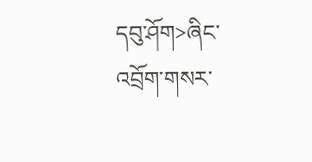དབུ་ཤོག>ཞིང་འབྲོག་གསར་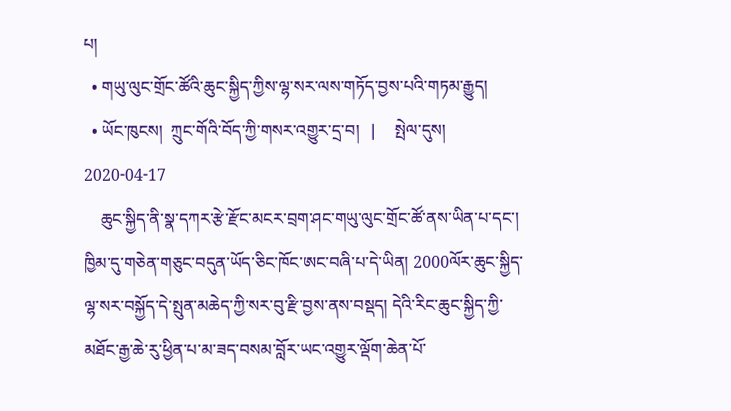པ།
  • གཡུ་ལུང་གྲོང་ཚོའི་ཆུང་སྐྱིད་ཀྱིས་ལྷ་སར་ལས་གཏོད་བྱས་པའི་གཏམ་རྒྱུད།
  • ཡོང་ཁུངས།  ཀྲུང་གོའི་བོད་ཀྱི་གསར་འགྱུར་དྲ་བ།   |     སྤེལ་དུས།  2020-04-17
    ཆུང་སྐྱིད་ནི་སྣ་དཀར་རྩེ་རྫོང་མངར་བྲག་ཤང་གཡུ་ལུང་གྲོང་ཚོ་ནས་ཡིན་པ་དང་། ཁྱིམ་དུ་གཅེན་གཅུང་བདུན་ཡོད་ཅིང་ཁོང་ཨང་བཞི་པ་དེ་ཡིན། 2000ལོར་ཆུང་སྐྱིད་ལྷ་སར་བསྐྱོད་དེ་སྤུན་མཆེད་ཀྱི་སར་བུ་རྫི་བྱས་ནས་བསྡད། དེའི་རིང་ཆུང་སྐྱིད་ཀྱི་མཐོང་རྒྱ་ཆེ་རུ་ཕྱིན་པ་མ་ཟད་བསམ་བློར་ཡང་འགྱུར་ལྡོག་ཆེན་པོ་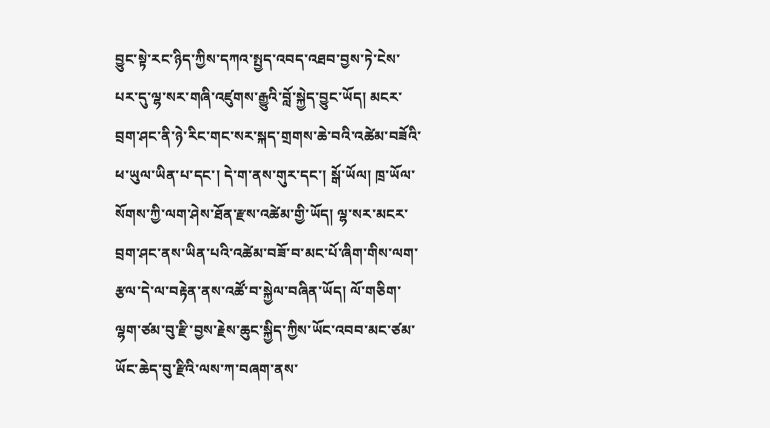བྱུང་སྟེ་རང་ཉིད་ཀྱིས་དཀའ་སྤྱད་འབད་འཐབ་བྱས་ཏེ་ངེས་པར་དུ་ལྷ་སར་གཞི་འཛུགས་རྒྱུའི་བློ་སྐྱེད་བྱུང་ཡོད། མངར་བྲག་ཤང་ནི་ཉེ་རིང་གང་སར་སྐད་གྲགས་ཆེ་བའི་འཚེམ་བཟོའི་ཕ་ཡུལ་ཡིན་པ་དང་། དེ་ག་ནས་གུར་དང་། སྒོ་ཡོལ། ཁྲ་ཡོལ་སོགས་ཀྱི་ལག་ཤེས་ཐོན་རྫས་འཚེམ་གྱི་ཡོད། ལྷ་སར་མངར་བྲག་ཤང་ནས་ཡིན་པའི་འཚེམ་བཟོ་བ་མང་པོ་ཞིག་གིས་ལག་རྩལ་དེ་ལ་བརྟེན་ནས་འཚོ་བ་སྐྱེལ་བཞིན་ཡོད། ལོ་གཅིག་ལྷག་ཙམ་བུ་རྫི་བྱས་རྗེས་ཆུང་སྐྱིད་ཀྱིས་ཡོང་འབབ་མང་ཙམ་ཡོང་ཆེད་བུ་རྫིའི་ལས་ཀ་བཞག་ནས་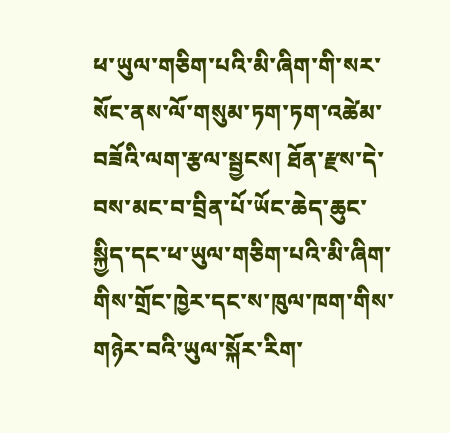ཕ་ཡུལ་གཅིག་པའི་མི་ཞིག་གི་སར་སོང་ནས་ལོ་གསུམ་ཏག་ཏག་འཚེམ་བཟོའི་ལག་རྩལ་སྦྱངས། ཐོན་རྫས་དེ་བས་མང་བ་བྲིན་པོ་ཡོང་ཆེད་ཆུང་སྐྱིད་དང་ཕ་ཡུལ་གཅིག་པའི་མི་ཞིག་གིས་གྲོང་ཁྱེར་དང་ས་ཁུལ་ཁག་གིས་གཉེར་བའི་ཡུལ་སྐོར་རིག་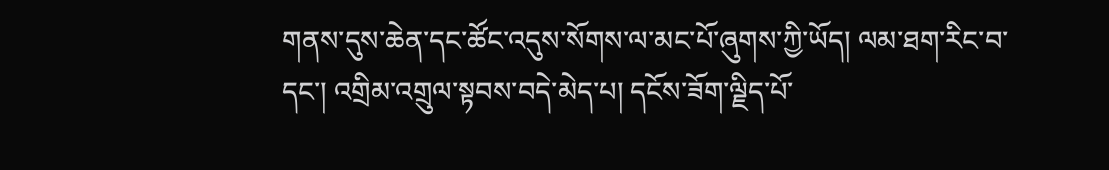གནས་དུས་ཆེན་དང་ཚོང་འདུས་སོགས་ལ་མང་པོ་ཞུགས་ཀྱི་ཡོད། ལམ་ཐག་རིང་བ་དང་། འགྲིམ་འགྲུལ་སྟབས་བདེ་མེད་པ། དངོས་ཟོག་ལྗིད་པོ་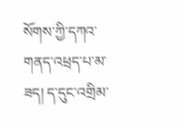སོགས་ཀྱི་དཀའ་གནད་འཕྲད་པ་མ་ཟད། ད་དུང་འགྲིམ་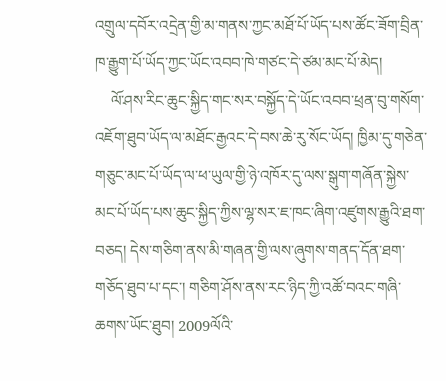འགྲུལ་དབོར་འདྲེན་གྱི་མ་གནས་ཀྱང་མཐོ་པོ་ཡོད་པས་ཚོང་ཟོག་བྲིན་ཁ་རྒྱུག་པོ་ཡོད་ཀྱང་ཡོང་འབབ་ཁེ་གཙང་དེ་ཙམ་མང་པོ་མེད།
    ལོ་ཤས་རིང་ཆུང་སྐྱིད་གང་སར་བསྐྱོད་དེ་ཡོང་འབབ་ཕྲན་བུ་གསོག་འཇོག་ཐུབ་ཡོད་ལ་མཐོང་རྒྱའང་དེ་བས་ཆེ་རུ་སོང་ཡོད། ཁྱིམ་དུ་གཅེན་གཅུང་མང་པོ་ཡོད་ལ་ཕ་ཡུལ་གྱི་ཉེ་འཁོར་དུ་ལས་སྒུག་གཞོན་སྐྱེས་མང་པོ་ཡོད་པས་ཆུང་སྐྱིད་ཀྱིས་ལྷ་སར་ཇ་ཁང་ཞིག་འཛུགས་རྒྱུའི་ཐག་བཅད། དེས་གཅིག་ནས་མི་གཞན་གྱི་ལས་ཞུགས་གནད་དོན་ཐག་གཅོད་ཐུབ་པ་དང་། གཅིག་ཤོས་ནས་རང་ཉིད་ཀྱི་འཚོ་བའང་གཞི་ཆགས་ཡོང་ཐུབ། 2009ལོའི་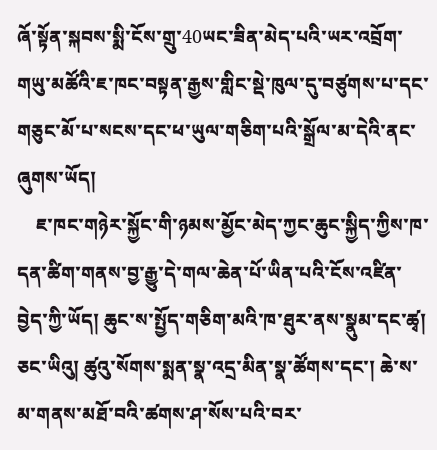ཞོ་སྟོན་སྐབས་སྨི་ངོས་གྲུ་40ཡང་ཟིན་མེད་པའི་ཡར་འབྲོག་གཡུ་མཚོའི་ཇ་ཁང་བསྟན་རྒྱས་གླིང་སྡེ་ཁུལ་དུ་བཙུགས་པ་དང་གཅུང་མོ་པ་སངས་དང་ཕ་ཡུལ་གཅིག་པའི་སྒྲོལ་མ་དེའི་ནང་ཞུགས་ཡོད།
    ཇ་ཁང་གཉེར་སྐྱོང་གི་ཉམས་མྱོང་མེད་ཀྱང་ཆུང་སྐྱིད་ཀྱིས་ཁ་དན་ཚིག་གནས་བྱ་རྒྱུ་དེ་གལ་ཆེན་པོ་ཡིན་པའི་ངོས་འཛིན་བྱེད་ཀྱི་ཡོད། ཆུང་ས་སྤྱོད་གཅིག་མའི་ཁ་ཐུར་ནས་སྣུམ་དང་ཚྭ། ཅང་ཡིའུ། ཚུའུ་སོགས་སྨན་སྣ་འདྲ་མིན་སྣ་ཚོགས་དང་། ཆེ་ས་མ་གནས་མཐོ་བའི་ཚགས་ཤ་སོས་པའི་བར་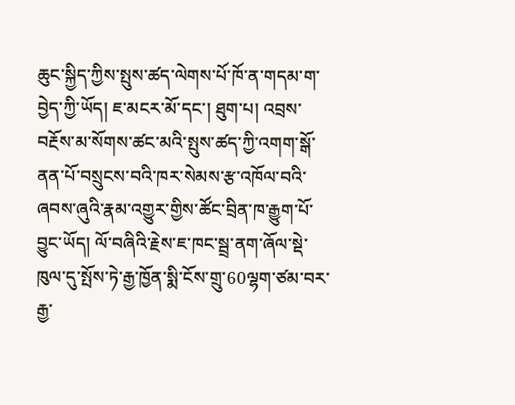ཆུང་སྐྱིད་ཀྱིས་སྤུས་ཚད་ལེགས་པོ་ཁོ་ན་གདམ་ག་བྱེད་ཀྱི་ཡོད། ཇ་མངར་མོ་དང་། ཐུག་པ། འབྲས་བརྔོས་མ་སོགས་ཚང་མའི་སྤུས་ཚད་ཀྱི་འགག་སྒོ་ནན་པོ་བསྲུངས་བའི་ཁར་སེམས་རྩ་འཁོལ་བའི་ཞབས་ཞུའི་རྣམ་འགྱུར་གྱིས་ཚོང་བྲིན་ཁ་རྒྱུག་པོ་བྱུང་ཡོད། ལོ་བཞིའི་རྗེས་ཇ་ཁང་སྦྲ་ནག་ཞོལ་སྡེ་ཁུལ་དུ་སྤོས་ཏེ་རྒྱ་ཁྱོན་སྨི་ངོས་གྲུ་60ལྷག་ཙམ་བར་རྒྱ་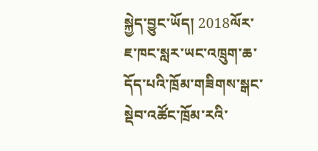སྐྱེད་བྱུང་ཡོད། 2018ལོར་ཇ་ཁང་སླར་ཡང་འཁྲུག་ཆ་དོད་པའི་ཁྲོམ་གཟིགས་སྒང་སྡེབ་འཚོང་ཁྲོམ་རའི་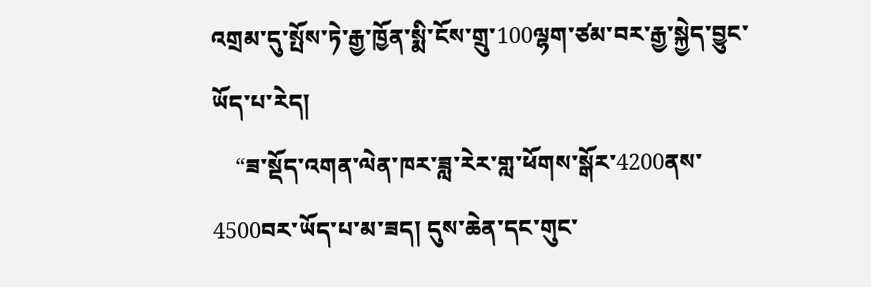འགྲམ་དུ་སྤོས་ཏེ་རྒྱ་ཁྱོན་སྨི་ངོས་གྲུ་100ལྷག་ཙམ་བར་རྒྱ་སྐྱེད་བྱུང་ཡོད་པ་རེད།
    “ཟ་སྡོད་འགན་ལེན་ཁར་ཟླ་རེར་གླ་ཕོགས་སྒོར་4200ནས་4500བར་ཡོད་པ་མ་ཟད། དུས་ཆེན་དང་གུང་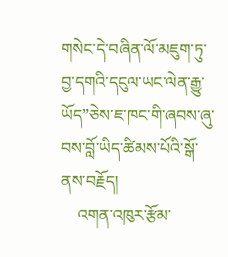གསེང་དེ་བཞིན་ལོ་མཇུག་ཏུ་བྱ་དགའི་དངུལ་ཡང་ལེན་རྒྱུ་ཡོད”ཅེས་ཇ་ཁང་གི་ཞབས་ཞུ་བས་བློ་ཡིད་ཚིམས་པོའི་སྒོ་ནས་བརྗོད།
    འགན་འཁུར་རྩོམ་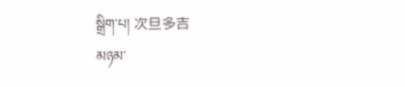སྒྲིག་པ། 次旦多吉
མཉམ་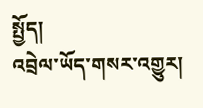སྤྱོད།
འབྲེལ་ཡོད་གསར་འགྱུར།